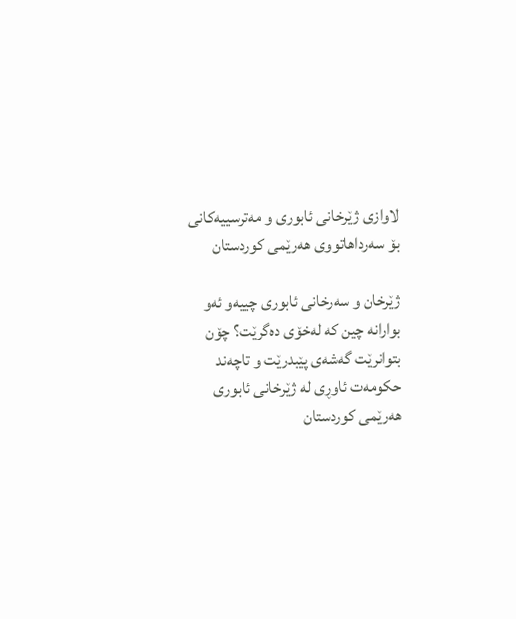لاوازی ژێرخانی‌ ئابوری‌ و مه‌ترسییه‌كانی‌ بۆ سه‌رداهاتووی‌ هه‌رێمی‌ كوردستان

ژێرخان و سه‌رخانی‌ ئابوری‌ چییه‌و ئه‌و بوارانه‌ چین كه‌ له‌خۆی‌ ده‌گرێت؟ چۆن بتوانرێت گه‌شه‌ی‌ پێبدرێت و تاچه‌ند حكومه‌ت ئاوڕی‌ له‌ ژێرخانی‌ ئابوری‌ هه‌رێمی‌ كوردستان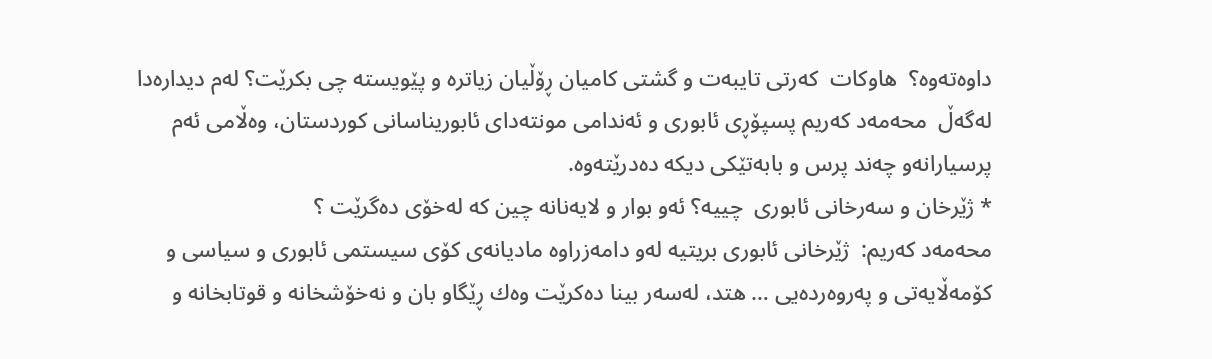داوه‌ته‌وه‌؟  هاوكات  كه‌رتی‌ تایبه‌ت و گشتی‌ كامیان ڕۆڵیان زیاتره‌ و پێویسته‌ چی‌ بكرێت؟ له‌م دیداره‌دا له‌گه‌ڵ  محه‌مه‌د كه‌ریم پسپۆڕی‌ ئابوری‌ و ئه‌ندامی‌ مونته‌دای‌ ئابوریناسانی‌ كوردستان، وه‌ڵامی‌ ئه‌م پرسیارانه‌و چه‌ند پرس و بابه‌تێكی‌ دیكه‌ ده‌درێته‌وه‌.
* ژێرخان و سه‌رخانی‌ ئابوری‌  چییه‌؟ ئه‌و بوار و لایه‌نانه‌ چین كه‌ له‌خۆی‌ ده‌گرێت ؟
محه‌مه‌د كه‌ریم:  ژێرخانی ئابوری بریتیه‌ له‌و دامه‌زراوه‌ مادیانه‌ی كۆی سیستمی ئابوری و سیاسی و كۆمه‌ڵایه‌تی و په‌روه‌رده‌یی … هتد، له‌سه‌ر بینا ده‌كرێت وه‌ك ڕێگاو بان و نه‌خۆشخانه‌ و قوتابخانه‌ و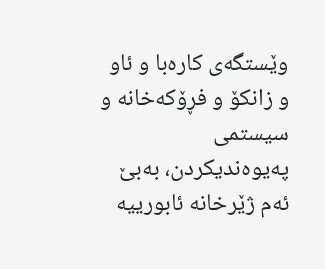وێستگه‌ی كاره‌با و ئاو و زانكۆ و فڕۆكه‌خانه‌ و سیستمی په‌یوه‌ندیكردن، به‌بێ ئه‌م ژێرخانه‌ ئابورییه‌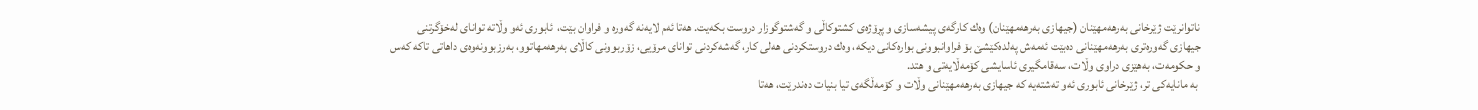ناتوانرێت ژێرخانی به‌رهه‌مهێنان (جیهازی به‌رهه‌مهێنان) وه‌ك كارگه‌ی پیشه‌سازی و پڕۆژه‌ی كشتوكاڵی و گه‌شتوگوزار دروست بكه‌یت. هه‌تا ئه‌م لایه‌نه‌ گه‌وره‌ و فراوان بێت،  ئابوری ئه‌و وڵاته‌ توانای له‌خۆگرتنی جیهازی گه‌وره‌تری به‌رهه‌مهێنانی ده‌بێت ئه‌مه‌ش په‌لده‌كێشێ بۆ فراوانبوونی بواره‌كانی دیكه‌، وه‌ك دروستكردنی هه‌لی كار، گه‌شه‌كردنی توانای مرۆیی، زۆربوونی كاڵای به‌رهه‌مهاتوو، به‌رزبوونه‌وه‌ی داهاتی تاكه‌ كه‌س و حكومه‌ت، به‌هێزی دراوی وڵات، سه‌قامگیری ئاسایشی كۆمه‌ڵایه‌تی و هتد.
 به‌ مانایه‌كی تر، ژێرخانی ئابوری ئه‌و ته‌شته‌یه‌ كه‌ جیهازی به‌رهه‌مهێنانی وڵات و كۆمه‌ڵگه‌ی تیا بنیات ده‌ندرێت، هه‌تا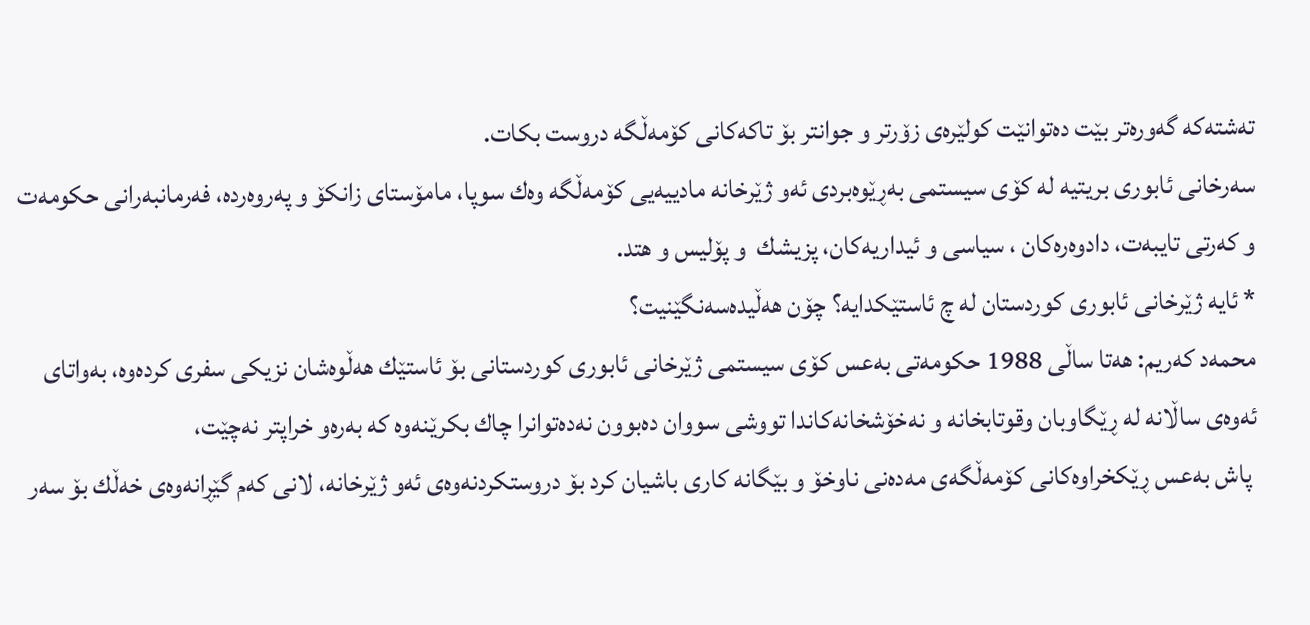ته‌شته‌كه‌ گه‌وره‌تر بێت ده‌توانێت كولێره‌ی زۆرتر و جوانتر بۆ تاكه‌كانی كۆمه‌ڵگه‌ دروست بكات.
سه‌رخانی ئابوری بریتیه‌ له‌ كۆی سیستمی به‌ڕێوه‌بردی ئه‌و ژێرخانه‌ مادییه‌یی كۆمه‌ڵگه‌ وه‌ك سوپا، مامۆستای زانكۆ و په‌روه‌رده‌، فه‌رمانبه‌رانی حكومه‌ت و كه‌رتی تایبه‌ت، دادوه‌ره‌كان ، سیاسی و ئیداریه‌كان، پزیشك  و پۆلیس و هتد.
* ئایه‌ ژێرخانی‌ ئابوری‌ كوردستان له‌ چ ئاستێكدایه‌؟ چۆن هه‌ڵیده‌سه‌نگێنیت؟
محمه‌د كه‌ریم: هه‌تا ساڵی 1988 حكومه‌تی به‌عس كۆی سیستمی ژێرخانی ئابوری كوردستانی بۆ ئاستێك هه‌ڵوه‌شان نزیكی سفری كرده‌وه‌، به‌واتای ئه‌وه‌ی ساڵانه‌ له‌ ڕێگاوبان وقوتابخانه‌ و نه‌خۆشخانه‌كاندا تووشی سووان ده‌بوون نه‌ده‌توانرا چاك بكرێنه‌وه‌ كه‌ به‌ره‌و خراپتر نه‌چێت،
 پاش به‌عس ڕێكخراوه‌كانی كۆمه‌ڵگه‌ی مه‌ده‌نی ناوخۆ و بێگانه‌ كاری باشیان كرد بۆ دروستكردنه‌وه‌ی ئه‌و ژێرخانه‌، لانی كه‌م گێڕانه‌وه‌ی خه‌ڵك بۆ سه‌ر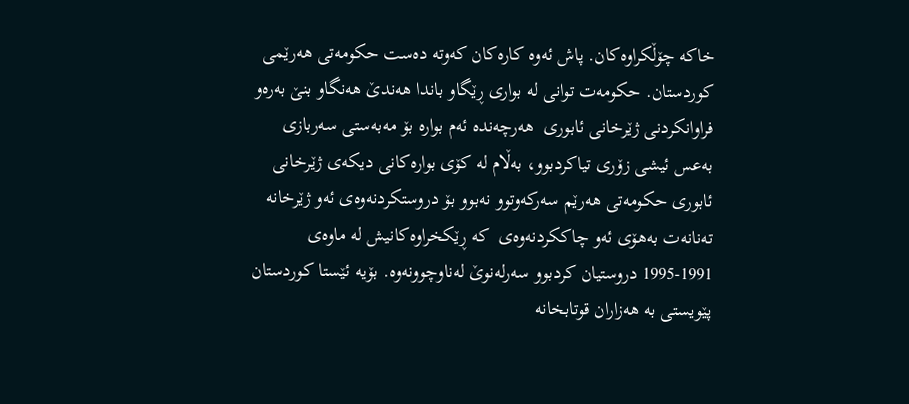خاكه‌ چۆڵكراوه‌كان. پاش ئه‌وه‌ كاره‌كان كه‌وته‌ ده‌ست حكومه‌تی هه‌رێمی كوردستان. حكومه‌ت توانی له‌ بواری ڕێگاو باندا هه‌ندێ هه‌نگاو بنێ به‌ره‌و فراوانكردنی ژێرخانی ئابوری  هه‌رچه‌نده‌ ئه‌م بواره‌ بۆ مه‌به‌ستی سه‌ربازی به‌عس ئیشی زۆری تیاكردبوو، به‌ڵام له‌ كۆی بواره‌كانی دیكه‌ی‌ ژێرخانی ئابوری حكومه‌تی هه‌رێم سه‌ركه‌وتوو نه‌بوو بۆ دروستكردنه‌وه‌ی ئه‌و ژێرخانه‌ ته‌نانه‌ت به‌هۆی ئه‌و چاككردنه‌وه‌ی‌  كه‌ ڕێكخراوه‌كانیش له‌ ماوه‌ی 1991-1995 دروستیان كردبوو سه‌رله‌نوێ له‌ناوچوونه‌وه‌. بۆیه‌ ئێستا كوردستان پێویستی به‌ هه‌زاران قوتابخانه‌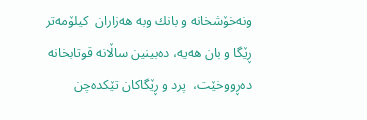ونه‌خۆشخانه‌ و بانك وبه‌ هه‌زاران  كیلۆمه‌تر ڕێگا و بان هه‌یه‌، ده‌بینین ساڵانه‌ قوتابخانه‌ ده‌ڕووخێت،  پرد و ڕێگاكان تێكده‌چن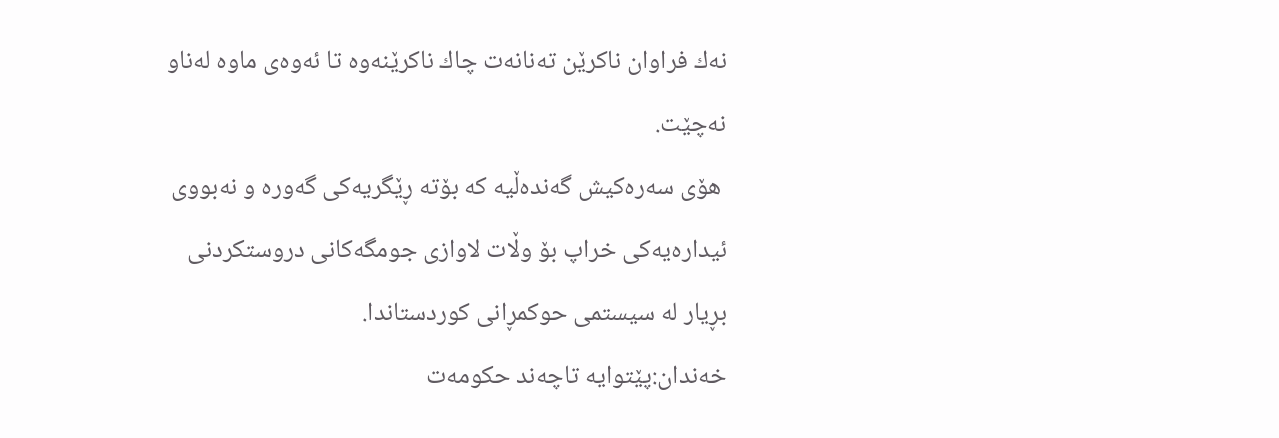نه‌ك فراوان ناكرێن ته‌نانه‌ت چاك ناكرێنه‌وه‌ تا ئه‌وه‌ی ماوه‌ له‌ناو نه‌چێت.
 هۆی سه‌ره‌كیش گه‌نده‌ڵیه‌ كه‌ بۆته‌ ڕێگریه‌كی گه‌وره‌ و نه‌بووی ئیداره‌یه‌كی خراپ بۆ وڵات لاوازی جومگه‌كانی دروستكردنی بڕیار له‌ سیستمی حوكمڕانی‌ كوردستاندا.
خه‌ندان:پێتوایه‌ تاچه‌ند حكومه‌ت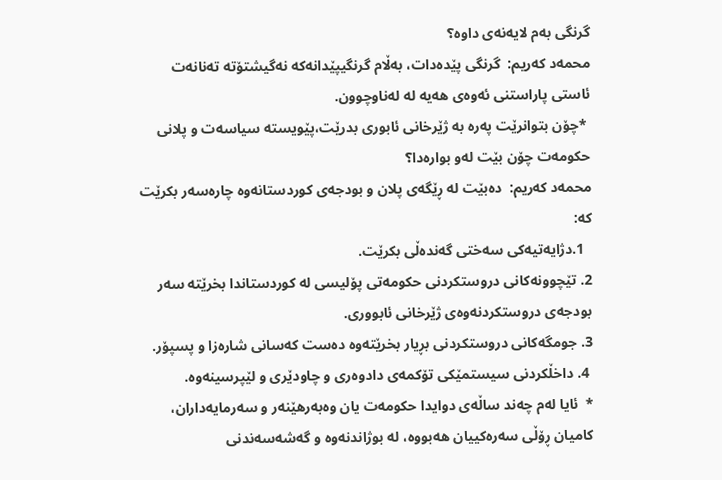گرنگی به‌م لایه‌نه‌ی‌ داوه‌؟
محمه‌د كه‌ریم:  گرنگی پێده‌دات، به‌ڵام گرنگیپێدانه‌كه‌ نه‌گیشتۆته‌ ته‌نانه‌ت ئاستی پاراستنی ئه‌وه‌ی هه‌یه‌ له‌ له‌ناوچوون.
 *چۆن بتوانرێت په‌ره‌ به‌ ژێرخانی‌ ئابوری‌ بدرێت،پێویسته‌ سیاسه‌ت و پلانی‌  حكومه‌ت چۆن بێت له‌و بواره‌دا؟
محمه‌د كه‌ریم:  ده‌بێت له‌ ڕێگه‌ی پلان و بودجه‌ی كوردستانه‌وه‌ چاره‌سه‌ر بكرێت كه‌:
  1.دژایه‌تیه‌كی سه‌ختی گه‌نده‌ڵی بكرێت.
2. تێچوونه‌كانی دروستكردنی حكومه‌تی پۆلیسی له‌ كوردستاندا بخرێته‌ سه‌ر بودجه‌ی دروستكردنه‌وه‌ی ژێرخانی ئابووری.
3. جومگه‌كانی دروستكردنی بڕیار بخرێته‌وه‌ ده‌ست كه‌سانی شاره‌زا و پسپۆر.
 4. داخڵكردنی سیستمێكی تۆكمه‌ی دادوه‌ری و چاودێری و لێپرسینه‌وه‌.
*  ئایا له‌م چه‌ند ساڵه‌ی‌ دوایدا حكومه‌ت یان وه‌به‌رهێنه‌ر و سه‌رمایه‌داران، كامیان ڕۆڵی‌ سه‌ره‌كییان هه‌بووه‌، له‌ بوژاندنه‌وه‌ و گه‌شه‌سه‌ندنی‌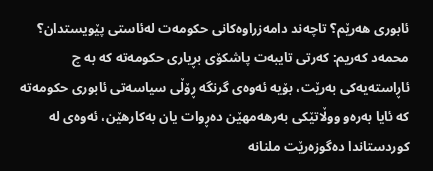ئابوری‌ هه‌رێم؟ تاچه‌ند دامه‌زراوه‌كانی‌ حكومه‌ت له‌ئاستی‌ پێویستدان؟
محمه‌د كه‌ریم: كه‌رتی تایبه‌ت پاشكۆی بڕیاری حكومه‌ته‌ كه‌ به‌ چ ئاڕاسته‌یه‌كی به‌رێت، بۆیه‌ ئه‌وه‌ی گرنگه‌ ڕۆڵی سیاسه‌تی ئابوری حكومه‌ته‌ كه‌ ئایا به‌ره‌و ووڵاتێكی به‌رهه‌مهێن ده‌ڕوات یان به‌كارهێن، ئه‌وه‌ی له‌ كوردستاندا ده‌گوزه‌رێت ملنانه‌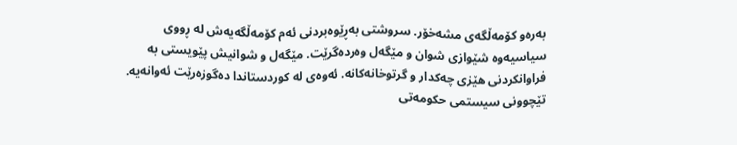به‌ره‌و كۆمه‌ڵگه‌ی مشه‌خۆر. سروشتی به‌ڕێوه‌بردنی ئه‌م كۆمه‌ڵگه‌یه‌ش له‌ ڕووی سیاسیه‌وه‌ شێوازی شوان و مێگه‌ل وه‌رده‌گرێت. مێگه‌ل و شوانیش پێویستی به‌ فراوانكردنی هێزی چه‌كدار و گرتوخانه‌كانه‌. ئه‌وه‌ی له‌ كوردستاندا ده‌گوزه‌رێت ئه‌وانه‌یه‌. تێچوونی سیستمی حكومه‌تی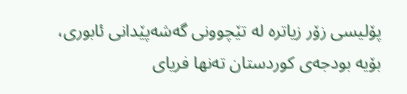پۆلیسی زۆر زیاتره‌ له‌ تێچوونی گه‌شه‌پێدانی ئابوری، بۆیه‌ بودجه‌ی كوردستان ته‌نها فریای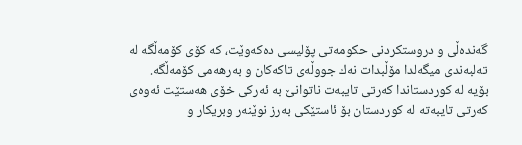گه‌نده‌ڵی و دروستكردنی حكومه‌تی پۆلیسی ده‌كه‌وێت، كه‌ كۆی كۆمه‌ڵگه‌ له‌ ته‌لبه‌ندی میگه‌لدا مۆڵبدات نه‌ك جووڵه‌ی تاكه‌كان و به‌رهه‌می كۆمه‌ڵگه‌.
بۆیه‌ له‌ كوردستاندا كه‌رتی تایبه‌ت ناتوانێ به‌ ئه‌ركی خۆی هه‌ستێت ئه‌وه‌ی كه‌رتی تایبه‌ته‌ له‌ كوردستان بۆ ئاستێكی به‌رز نوێنه‌ر وبریكار و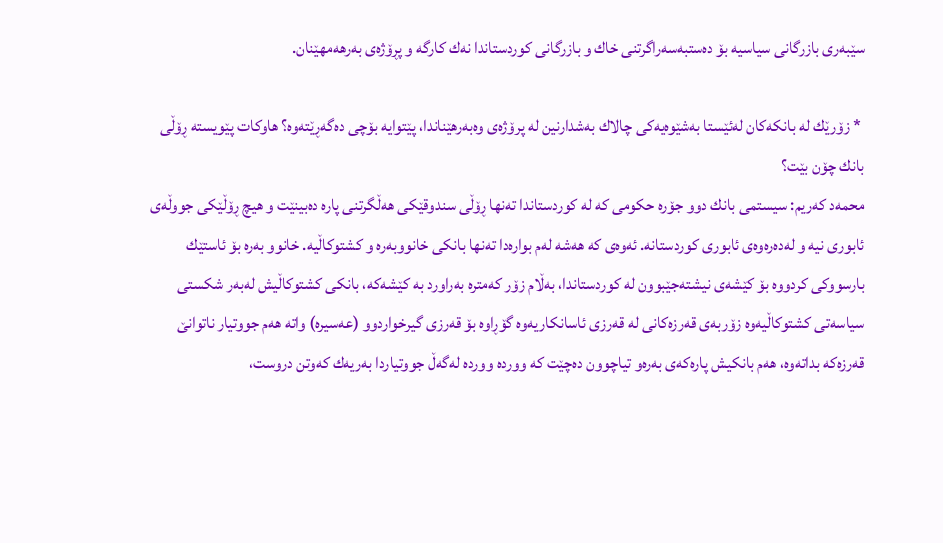سێبه‌ری بازرگانی سیاسیه‌ بۆ ده‌ستبه‌سه‌راگرتنی خاك و بازرگانی كوردستاندا نه‌ك كارگه‌ و پڕۆژه‌ی به‌رهه‌مهێنان.

 * زۆرێك له‌ بانكه‌كان له‌ئێستا به‌شێوه‌یه‌كی‌ چالاك به‌شدارنین له‌ پرۆژه‌ی‌ وه‌به‌رهێناندا، پێتوایه‌ بۆچی‌ ده‌گه‌ڕێته‌وه‌؟ هاوكات پێویسته‌ ڕۆڵی‌ بانك چۆن بێت؟
محمه‌د كه‌ریم: سیستمی بانك دوو جۆره‌ حكومی كه‌ له‌ كوردستاندا ته‌نها ڕۆڵی سندوقێكی هه‌ڵگرتنی پاره‌ ده‌بینێت و هیچ ڕۆڵێكی جووڵه‌ی ئابوری نیه‌ و له‌ده‌ره‌وه‌ی ئابوری كوردستانه‌. ئه‌وه‌ی كه‌ هه‌شه‌ له‌م بواره‌دا ته‌نها بانكی خانووبه‌ره‌ و كشتوكاڵیه‌. خانوو به‌ره‌ بۆ ئاستێك بارسووكی كردووه‌ بۆ كێشه‌ی نیشته‌جێبوون له‌ كوردستاندا، به‌ڵام زۆر كه‌متره‌ به‌راورد به‌ كێشه‌كه‌، بانكی كشتوكاڵیش له‌به‌ر شكستی سیاسه‌تی كشتوكاڵیه‌وه‌ زۆربه‌ی قه‌رزه‌كانی له‌ قه‌رزی ئاسانكاریه‌وه‌ گۆڕاوه‌ بۆ قه‌رزی گیرخواردوو (عه‌سیره‌) واته‌ هه‌م جووتیار ناتوانێ قه‌رزه‌كه‌ بداته‌وه‌، هه‌م بانكیش پاره‌كه‌ی به‌ره‌و تیاچوون ده‌چێت كه‌ وورده‌ وورده‌ له‌گه‌ڵ جووتیاردا به‌ریه‌ك كه‌وتن دروست،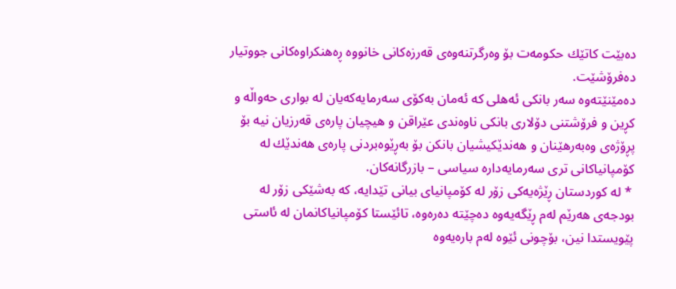ده‌بێت كاتێك حكومه‌ت بۆ وه‌رگرتنه‌وه‌ی قه‌رزه‌كانی خانووه‌ ڕه‌هنكراوه‌كانی جووتیار ده‌فرۆشێت.
ده‌مێنێته‌وه‌ سه‌ر بانكی ئه‌هلی كه‌ ئه‌مان به‌كۆی سه‌رمایه‌كه‌یان له‌ بواری حه‌واڵه‌ و كڕین و فرۆشتنی دۆلاری بانكی ناوه‌ندی عێراقن و هیچیان پاره‌ی قه‌رزیان نیه‌ بۆ پڕۆژه‌ی وه‌به‌رهێنان و هه‌ندێكیشیان بانكن بۆ به‌ڕێوه‌بردنی پاره‌ی هه‌ندێك له‌ كۆمپانیاكانی تری سه‌رمایه‌داره‌ سیاسی – بازرگانه‌كان.
 * له‌ كوردستان ڕێژه‌یه‌كی‌ زۆر له‌ كۆمپانیای‌ بیانی‌ تێدایه‌، كه‌ به‌شێكی‌ زۆر له‌ بودجه‌ی‌ هه‌رێم له‌م ڕێگه‌یه‌وه‌ ده‌چێته‌ ده‌ره‌وه‌، تائێستا كۆمپانیاكانمان له‌ ئاستی‌ پێویستدا نین، بۆچونی‌ ئێوه‌ له‌م باره‌یه‌وه‌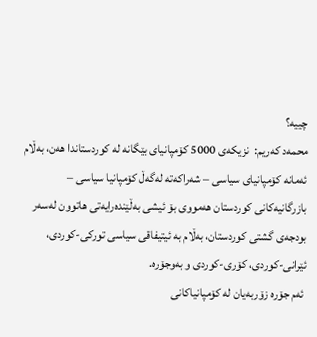چییه‌؟
محمه‌د كه‌ریم:  نزیكه‌ی 5000 كۆمپانیای بێگانه‌ له‌ كوردستاندا هه‌ن، به‌ڵام ئه‌مانه‌ كۆمپانیای سیاسی – شه‌راكه‌ته‌ له‌گه‌ڵ كۆمپانیا سیاسی –  بازرگانیه‌كانی كوردستان هه‌مووی بۆ ئیشی به‌ڵێنده‌رایه‌تی هاتوون له‌سه‌ر بودجه‌ی گشتی كوردستان، به‌ڵام به‌ ئیتیفاقی سیاسی توركی-كوردی، ئێرانی-كوردی، كۆری-كوردی و به‌وجۆره‌.
 ئه‌م جۆره‌ زۆربه‌یان له‌ كۆمپانیاكانی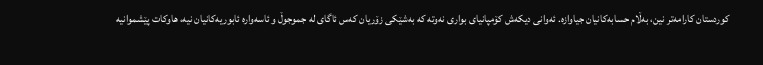كوردستان كارامه‌تر نین، به‌ڵام حسابه‌كانیان جیاوازه‌. ئه‌وانی دیكه‌ش كۆمپانیای بواری نه‌وته‌ كه‌ به‌شێكی‌ زۆریان كه‌س ئاگای له‌ جموجوڵ و ئاسه‌واره‌ ئابوریه‌كانیان نیه‌، هاوكات پێشموانیه‌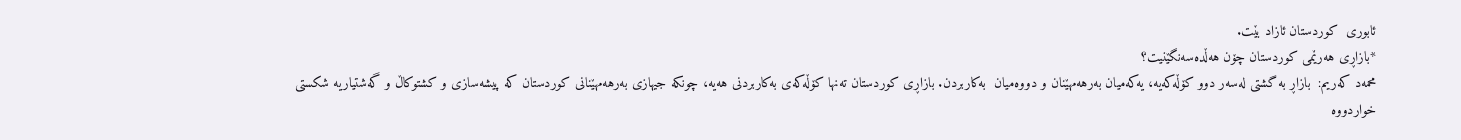ئابوری‌  كوردستان ئازاد بێت.
*بازاڕی‌ هه‌رێمی‌ كوردستان چۆن هه‌ڵده‌سه‌نگێنیت؟
محمه‌د كه‌ریم:  بازاڕ به‌ گشتی له‌سه‌ر دوو كۆڵه‌كه‌یه‌، یه‌كه‌میان به‌رهه‌مهێنان و دووه‌میان  به‌كاربردن. بازاڕی كوردستان ته‌نها كۆڵه‌كه‌ی‌ به‌كاربردنی هه‌یه‌، چونكه‌ جیهازی به‌رهه‌مهێنانی كوردستان كه‌ پیشه‌سازی و كشتوكاڵ و گه‌شتیاریه‌ شكستی خواردووه‌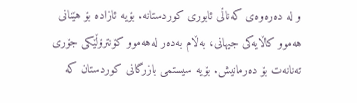و له‌ ده‌ره‌وه‌ی كه‌ناڵی ئابوری كوردستانه‌. بۆیه‌ ئازاده‌ بۆ هێنانی هه‌موو كاڵایه‌كی جیهانی، به‌ڵام به‌ده‌ر له‌هه‌موو كۆنترۆڵێكی جۆری ته‌نانه‌ت بۆ ده‌رمانیش. بۆیه‌ سیستمی بازرگانی كوردستان كه‌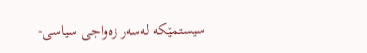سیستمێكه‌ له‌سه‌ر زه‌واجی سیاسی-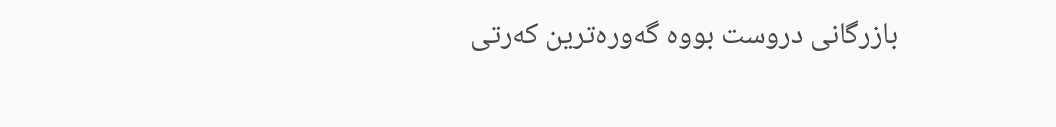بازرگانی دروست بووه‌ گه‌وره‌ترین كه‌رتی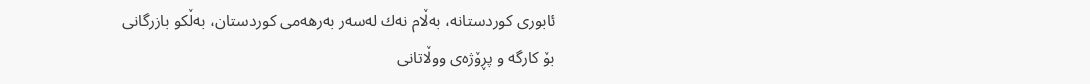ئابوری كوردستانه‌، به‌ڵام نه‌ك له‌سه‌ر به‌رهه‌می كوردستان، به‌ڵكو بازرگانی بۆ كارگه‌ و پڕۆژه‌ی ووڵاتانی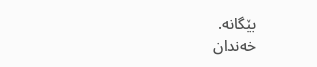بێگانه‌.
خەندان